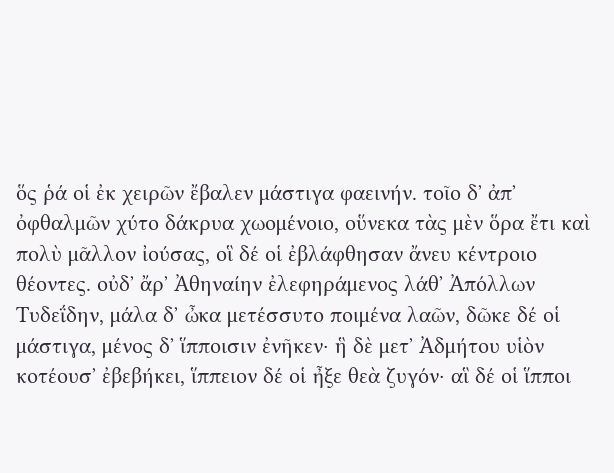ὅς ῥά οἱ ἐκ χειρῶν ἔβαλεν μάστιγα φαεινήν. τοῖο δʼ ἀπʼ ὀφθαλμῶν χύτο δάκρυα χωομένοιο, οὕνεκα τὰς μὲν ὅρα ἔτι καὶ πολὺ μᾶλλον ἰούσας, οἳ δέ οἱ ἐβλάφθησαν ἄνευ κέντροιο θέοντες. οὐδʼ ἄρʼ Ἀθηναίην ἐλεφηράμενος λάθʼ Ἀπόλλων Τυδεΐδην, μάλα δʼ ὦκα μετέσσυτο ποιμένα λαῶν, δῶκε δέ οἱ μάστιγα, μένος δʼ ἵπποισιν ἐνῆκεν· ἣ δὲ μετʼ Ἀδμήτου υἱὸν κοτέουσʼ ἐβεβήκει, ἵππειον δέ οἱ ἦξε θεὰ ζυγόν· αἳ δέ οἱ ἵπποι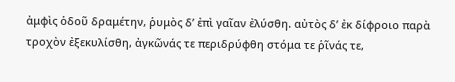ἀμφὶς ὁδοῦ δραμέτην, ῥυμὸς δʼ ἐπὶ γαῖαν ἐλύσθη. αὐτὸς δʼ ἐκ δίφροιο παρὰ τροχὸν ἐξεκυλίσθη, ἀγκῶνάς τε περιδρύφθη στόμα τε ῥῖνάς τε,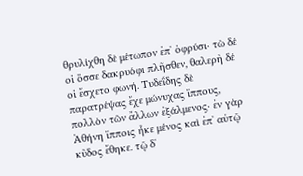θρυλίχθη δὲ μέτωπον ἐπʼ ὀφρύσι· τὼ δέ οἱ ὄσσε δακρυόφι πλῆσθεν, θαλερὴ δέ οἱ ἔσχετο φωνή. Τυδεΐδης δὲ παρατρέψας ἔχε μώνυχας ἵππους, πολλὸν τῶν ἄλλων ἐξάλμενος· ἐν γὰρ Ἀθήνη ἵπποις ἧκε μένος καὶ ἐπʼ αὐτῷ κῦδος ἔθηκε. τῷ δʼ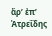ἄρʼ ἐπʼ Ἀτρεΐδης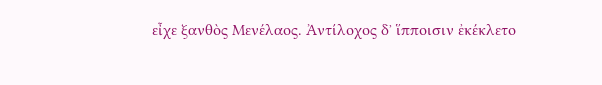εἶχε ξανθὸς Μενέλαος. Ἀντίλοχος δʼ ἵπποισιν ἐκέκλετο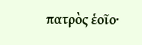πατρὸς ἑοῖο·